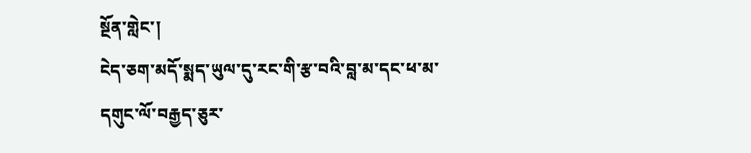སྔོན་གླེང་།
ངེད་ཅག་མདོ་སྨད་ཡུལ་དུ་རང་གི་རྩ་བའི་བླ་མ་དང་ཕ་མ་དགུང་ལོ་བརྒྱད་ཅུར་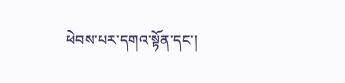ཕེབས་པར་དགའ་སྟོན་དང་།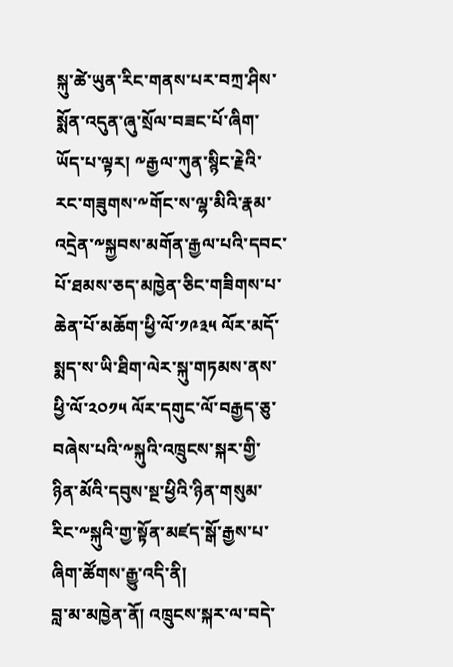སྐུ་ཚེ་ཡུན་རིང་གནས་པར་བཀྲ་ཤིས་སྨོན་འདུན་ཞུ་སྲོལ་བཟང་པོ་ཞིག་ཡོད་པ་ལྟར། ༸རྒྱལ་ཀུན་སྙིང་རྗེའི་རང་གཟུགས་༸གོང་ས་ལྷ་མིའི་རྣམ་འདྲེན་༸སྐྱབས་མགོན་རྒྱལ་པའི་དབང་པོ་ཐམས་ཅད་མཁྱེན་ཅིང་གཟིགས་པ་ཆེན་པོ་མཆོག་ཕྱི་ལོ་༡༩༣༥ ལོར་མདོ་སྨད་ས་ཡི་ཐིག་ལེར་སྐུ་གཏམས་ནས་ཕྱི་ལོ་༢༠༡༥ ལོར་དགུང་ལོ་བརྒྱད་ཅུ་བཞེས་པའི་༸སྐུའི་འཁྲུངས་སྐར་གྱི་ཉིན་མོའི་དབུས་སྔ་ཕྱིའི་ཉིན་གསུམ་རིང་༸སྐུའི་གྱ་སྟོན་མཛད་སྒོ་རྒྱས་པ་ཞིག་ཚོགས་རྒྱུ་འདི་ནི།
བླ་མ་མཁྱེན་ནོ། འཁྲུངས་སྐར་ལ་བདེ་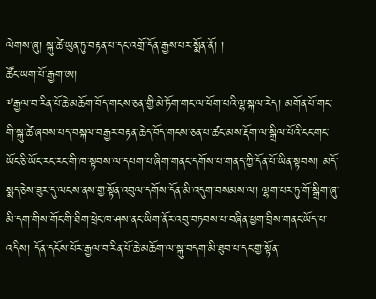ལེགས་ཞུ། སྐུ་ཚེ་ཡུན་ཏུ་བརྟན་པ་དང་འགྲོ་དོན་རྒྱས་པར་སྨོན་ནོ། །
ཚོང་ཡག་པོ་རྒྱག་ཨ།
༸རྒྱལ་བ་རིན་པོ་ཆེ་མཆོག་བོད་གངས་ཅན་གྱི་མེ་ཏོག་གང་ལ་ཕོག་པའི་ལྷ་སྐལ་རེད། མགོན་པོ་གང་གི་སྐུ་ཚེ་ཞབས་པད་བསྐལ་བརྒྱར་བརྟན་ཆེད་བོད་གངས་ཅན་པ་ཚང་མས་རྡོག་ལ་སྒྲིལ་པོའི་ངང་གང་ཡོང་ཅི་ཡོང་རང་རང་གི་ཁ་སྟབས་ལ་དཔག་པ་ཞིག་གནང་དགོས་པ་གནད་ཀྱི་དོན་པོ་ཡིན་སྟབས། མདོ་སྨད་ཅེས་ཟུར་དུ་ལངས་ནས་གྱ་སྟོན་འབུལ་དགོས་དོན་མི་འདུག་བསམས་ལ། ལྷག་པར་ཏུ་གོ་སྒྲིག་ཞུ་མི་དག་གིས་གོང་གི་ཐིག་ཕྲེང་ཁ་ཤས་ནང་ཡིག་ནོར་འབུ་བཏབས་པ་བཞིན་ཕྱག་བྲིས་གནང་ཡོད་པ་འདིས། དོན་དངོས་པོར་རྒྱལ་བ་རིན་པོ་ཆེ་མཆོག་ལ་སྐུ་བདག་མི་ཐུབ་པ་དང་གྱ་སྟོན་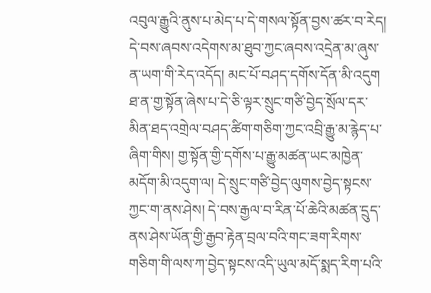འབུལ་རྒྱུའི་ནུས་པ་མེད་པ་དེ་གསལ་སྟོན་བྱས་ཚར་བ་རེད། དེ་བས་ཞབས་འདེགས་མ་ཐུབ་ཀྱང་ཞབས་འདྲེན་མ་ཞུས་ན་ཡག་གི་རེད་འདོད། མང་པོ་བཤད་དགོས་དོན་མི་འདུག ཐ་ན་གྱ་སྟོན་ཞེས་པ་དེ་ཅི་ལྟར་སྲུང་གཙི་བྱེད་སྲོལ་དར་མིན་ཐད་འགྲེལ་བཤད་ཚིག་གཅིག་ཀྱང་འབྲི་རྒྱུ་མ་རྙེད་པ་ཞིག་གིས། གྱ་སྟོན་གྱི་དགོས་པ་རྒྱུ་མཚན་ཡང་མཁྱེན་མདོག་མི་འདུག་ལ། དེ་སྲུང་གཙི་བྱེད་ལུགས་བྱེད་སྟངས་ཀྱང་ག་ནས་ཤེས། དེ་བས་རྒྱལ་བ་རིན་པོ་ཆེའི་མཚན་དྲུད་ནས་ཤེས་ཡོན་གྱི་རྒྱབ་རྟེན་བྲལ་བའི་གང་ཟག་རིགས་གཅིག་གི་ལས་ཀ་བྱེད་སྟངས་འདི་ཡུལ་མདོ་སྨད་རིག་པའི་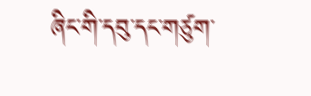ཞིང་གི་དབུ་དང་གཙུག་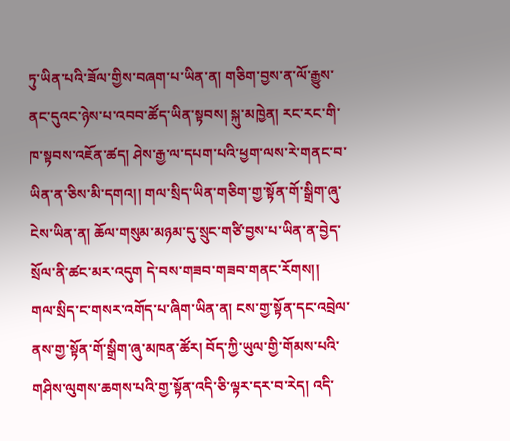ཏུ་ཡིན་པའི་ཟོལ་གྱིས་བཞག་པ་ཡིན་ན། གཅིག་བྱས་ན་ལོ་རྒྱུས་ནང་དུའང་ཉེས་པ་འབབ་ཚོད་ཡིན་སྟབས། སྐུ་མཁྱེན། རང་རང་གི་ཁ་སྟབས་འཇོན་ཚད། ཤེས་རྒྱ་ལ་དཔག་པའི་ཕྱག་ལས་རེ་གནང་བ་ཡིན་ན་ཅིས་མི་དགའ།། གལ་སྲིད་ཡིན་གཅིག་གྱ་སྟོན་གོ་སྒྲིག་ཞུ་ངེས་ཡིན་ན། ཆོལ་གསུམ་མཉམ་དུ་སྲུང་གཙི་བྱས་པ་ཡིན་ན་བྱེད་སྲོལ་ནི་ཚང་མར་འདུག དེ་བས་གཟབ་གཟབ་གནང་རོགས།།
གལ་སྲིད་ང་གསར་འགོད་པ་ཞིག་ཡིན་ན། ངས་གྱ་སྟོན་དང་འབྲེལ་ནས་གྱ་སྟོན་གོ་སྒྲིག་ཞུ་མཁན་ཚོར། བོད་ཀྱི་ཡུལ་གྱི་གོམས་པའི་གཤིས་ལུགས་ཆགས་པའི་གྱ་སྟོན་འདི་ཅི་ལྟར་དར་བ་རེད། འདི་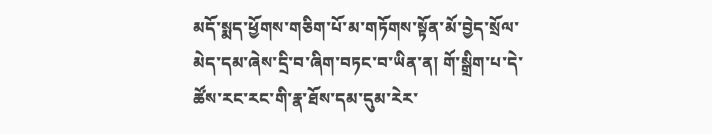མདོ་སྨད་ཕྱོགས་གཅིག་པོ་མ་གཏོགས་སྟོན་མོ་བྱེད་སྲོལ་མེད་དམ་ཞེས་དྲི་བ་ཞིག་བཏང་བ་ཡིན་ན། གོ་སྒྲིག་པ་དེ་ཚོས་རང་རང་གི་རྣ་ཐོས་དམ་དུམ་རེར་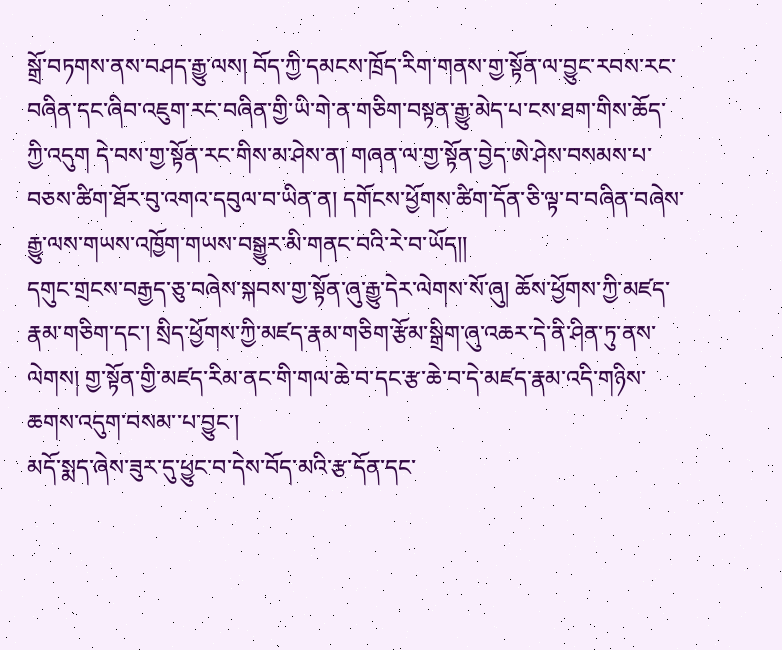སྒྲོ་བཏགས་ནས་བཤད་རྒྱུ་ལས། བོད་ཀྱི་དམངས་ཁྲོད་རིག་གནས་གྱ་སྟོན་ལ་བྱུང་རབས་རང་བཞིན་དང་ཞིབ་འཇུག་རང་བཞིན་གྱི་ཡི་གེ་ན་གཅིག་བསྟན་རྒྱུ་མེད་པ་ངས་ཐག་གིས་ཆོད་ཀྱི་འདུག དེ་བས་གྱ་སྟོན་རང་གིས་མ་ཤེས་ན། གཞན་ལ་གྱ་སྟོན་བྱེད་ཨེ་ཤེས་བསམས་པ་བཅས་ཚིག་ཐོར་བུ་འགའ་དབུལ་བ་ཡིན་ན། དགོངས་ཕྱོགས་ཚིག་དོན་ཅི་ལྟ་བ་བཞིན་བཞེས་རྒྱུ་ལས་གཡས་འཁྱོག་གཡས་བསྒྱུར་མི་གནང་བའི་རེ་བ་ཡོད།།
དགུང་གྲངས་བརྒྱད་ཅུ་བཞེས་སྐབས་གྱ་སྟོན་ཞུ་རྒྱུ་དེར་ལེགས་སོ་ཞུ། ཆོས་ཕྱོགས་ཀྱི་མཛད་རྣམ་གཅིག་དང་། སྲིད་ཕྱོགས་ཀྱི་མཛད་རྣམ་གཅིག་རྩོམ་སྒྲིག་ཞུ་འཆར་དེ་ནི་ཤིན་ཏུ་ནས་ལེགས། གྱ་སྟོན་གྱི་མཛད་རིམ་ནང་གི་གལ་ཆེ་བ་དང་རྩ་ཆེ་བ་དེ་མཛད་རྣམ་འདི་གཉིས་ཆགས་འདུག་བསམ་་པ་བྱུང་།
མདོ་སྨད་ཞེས་ཟུར་དུ་ཕྱུང་བ་དེས་བོད་མའི་རྩ་དོན་དང་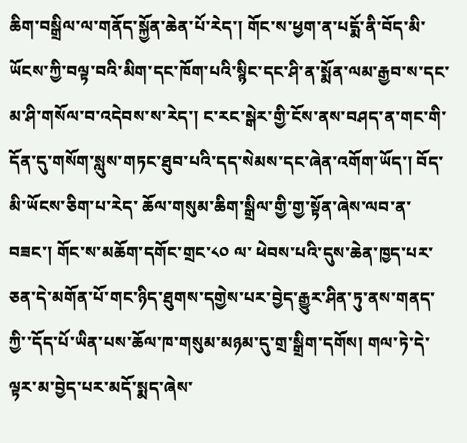ཆིག་བསྒྲིལ་ལ་གནོད་སྐྱོན་ཆེན་པོ་རེད་། གོང་ས་ཕྱག་ན་པདྨོ་ནི་བོད་མི་ཡོངས་ཀྱི་བལྟ་བའི་མིག་དང་ཁོག་པའི་སྙིང་དང་ཤི་ན་སྨོན་ལམ་རྒྱབ་ས་དང་མ་ཤི་གསོལ་བ་འདེབས་ས་རེད་། ང་རང་སྒེར་གྱི་ངོས་ནས་བཤད་ན་གང་གི་དོན་དུ་གསོག་སླུས་གཏང་ཐུབ་པའི་དད་སེམས་དང་ཞེན་འགོག་ཡོད་། བོད་མི་ཡོངས་ཅིག་པ་རེད་ ཆོལ་གསུམ་ཆིག་སྒྲིལ་གྱི་གྱ་སྟོན་ཞེས་ལབ་ན་བཟང་། གོང་ས་མཆོག་དགོང་གྲང་༨༠ ལ་ ཕེབས་པའི་དུས་ཆེན་ཁྱད་པར་ཅན་དེ་མགོན་པོ་གང་ཉིད་ཐུགས་དགྱེས་པར་བྱེད་རྒྱུར་ཤིན་ཏུ་ནས་གནད་ཀྱི་་དོད་པོ་ཡིན་པས་ཆོལ་ཁ་གསུམ་མཉམ་དུ་གྲ་སྒྲིག་དགོས། གལ་ཏེ་དེ་ལྟར་མ་བྱེད་པར་མདོ་སྨད་ཞེས་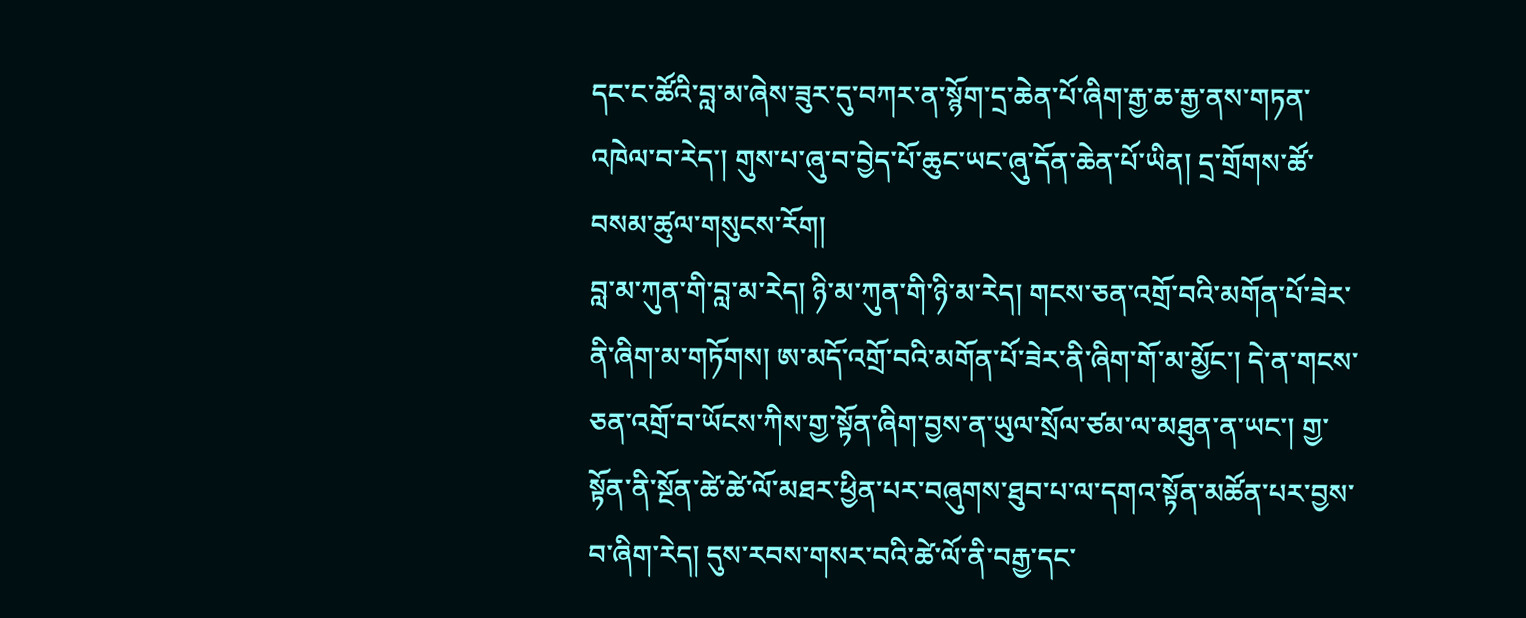དང་ང་ཚོའི་བླ་མ་ཞེས་ཟུར་དུ་བཀར་ན་སྙོག་དྲ་ཆེན་པོ་ཞིག་རྒྱ་ཆ་རྒྱ་ནས་གཏན་འཁེལ་བ་རེད་། གུས་པ་ཞུ་བ་བྱེད་པོ་ཆུང་ཡང་ཞུ་དོན་ཆེན་པོ་ཡིན། དྲ་གྲོགས་ཚོ་བསམ་ཚུལ་གསུངས་རོག།
བླ་མ་ཀུན་གི་བླ་མ་རེད། ཉི་མ་ཀུན་གི་ཉི་མ་རེད། གངས་ཅན་འགྲོ་བའི་མགོན་པོ་ཟེར་ནི་ཞིག་མ་གཏོགས། ཨ་མདོ་འགྲོ་བའི་མགོན་པོ་ཟེར་ནི་ཞིག་གོ་མ་མྱོང་། དེ་ན་གངས་ཅན་འགྲོ་བ་ཡོངས་ཀིས་གྱ་སྟོན་ཞིག་བྱས་ན་ཡུལ་སྲོལ་ཙམ་ལ་མཐུན་ན་ཡང་། གྱ་སྟོན་ནི་སྔོན་ཚེ་ཚེ་ལོ་མཐར་ཕྱིན་པར་བཞུགས་ཐུབ་པ་ལ་དགའ་སྟོན་མཚོན་པར་བྱས་བ་ཞིག་རེད། དུས་རབས་གསར་བའི་ཚེ་ལོ་ནི་བརྒྱ་དང་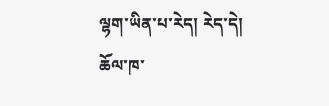ལྷག་ཡིན་པ་རེད། རེད་དེ།
ཆོལ་ཁ་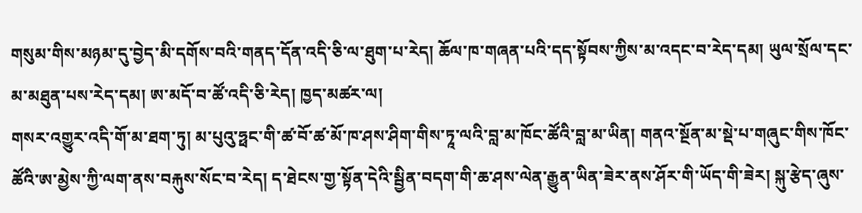གསུམ་གིས་མཉམ་དུ་བྱེད་མི་དགོས་བའི་གནད་དོན་འདི་ཅི་ལ་ཐུག་པ་རེད། ཆོལ་ཁ་གཞན་པའི་དད་སྟོབས་ཀྱིས་མ་འདང་བ་རེད་དམ། ཡུལ་སྲོལ་དང་མ་མཐུན་པས་རེད་དམ། ཨ་མདོ་བ་ཚོ་འདི་ཅི་རེད། ཁྱད་མཚར་ལ།
གསར་འགྱུར་འདི་གོ་མ་ཐག་ཏུ། མ་པུའུ་ཧྥང་གི་ཚ་བོ་ཚ་མོ་ཁ་ཤས་ཤིག་གིས་ཏཱ་ལའི་བླ་མ་ཁོང་ཚོའི་བླ་མ་ཡིན། གནའ་སྔོན་མ་སྡེ་པ་གཞུང་གིས་ཁོང་ཚོའི་ཨ་མྱེས་ཀྱི་ལག་ནས་བརྐུས་སོང་བ་རེད། ད་ཐེངས་གྱ་སྟོན་དེའི་སྦྱིན་བདག་གི་ཆ་ཤས་ལེན་རྒྱུན་ཡིན་ཟེར་ནས་ཤོར་གི་ཡོད་གི་ཟེར། སྐུ་རྩེད་ཞུས་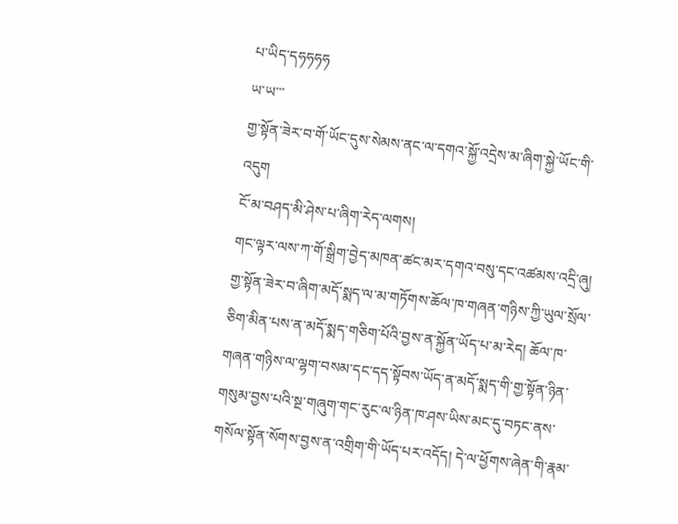པ་ཡིད་དཧཧཧཧ
ཡ་ཡ་་་
གྱ་སྟོན་ཟེར་བ་གོ་ཡོང་དུས་སེམས་ནང་ལ་དགའ་སྐྱོ་འདྲེས་མ་ཞིག་སྐྱེ་ཡོང་གི་འདུག
ངོ་མ་བཤད་མི་ཤེས་པ་ཞིག་རེད་ལགས།
གང་ལྟར་ལས་ཀ་གོ་སྒྲིག་བྱེད་མཁན་ཚང་མར་དགའ་བསུ་དང་འཚམས་འདྲི་ཞུ།
གྱ་སྟོན་ཟེར་བ་ཞིག་མདོ་སྨད་ལ་མ་གཏོགས་ཆོལ་ཁ་གཞན་གཉིས་ཀྱི་ཡུལ་སྲོལ་ཅིག་མིན་པས་ན་མདོ་སྨད་གཅིག་པོའི་བྱས་ན་སྐྱོན་ཡོད་པ་མ་རེད། ཆོལ་ཁ་གཞན་གཉིས་ལ་ལྷག་བསམ་དང་དད་སྟོབས་ཡོད་ན་མདོ་སྨད་གི་གྱ་སྟོན་ཉིན་གསུམ་བྱས་པའི་སྔ་གཞུག་གང་རུང་ལ་ཉིན་ཁ་ཤས་ཡིས་མང་དུ་བཏང་ནས་གསོལ་སྟོན་སོགས་བྱས་ན་འགྲིག་གི་ཡོད་པར་འདོད། དེ་ལ་ཕྱོགས་ཞེན་གི་རྣམ་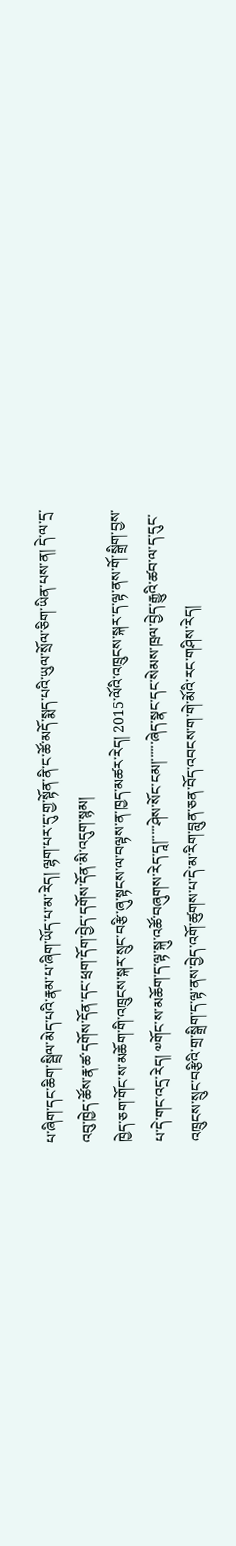པ་ཞིག་དང་ཆིག་སྦྲིལ་མེད་པའི་རྣམ་པ་ཞིག་ཡོད་པ་མ་རེད། ལྷག་པར་དུ་གྱ་སྟོན་ནི་ང་ཚོ་མདོ་སྨད་པའི་ཡུལ་སྲོལ་ཅིག་ཡིན་པས་ན། དེ་ལ་དྲ་འབུ་ཁྱེད་ཚོས་རྣ་ཚ་དགོས་དོན་དང་ཕྲག་དོག་བྱེད་དགོས་དོན་མི་འདུག་སྙམ།
ཁྱེད་ཅག་གོང་ས་མཆོག་གི་འཁྲུངས་སྐར་སྲུང་བརྩི་ཞུ་སྟངས་ལ་བལྟས་ན་ཁྱད་མཚར་རེད། 2015་ལོའི་འཁྲུངས་སྐར་ད་ལྟ་ནས་གོ་སྒྲིག་བྱས་པ་དེ་གང་འདྲ་རེད། ༧གོང་ས་མཆོག་ད་ལྟ་སྐུ་འཚོ་བཞུགས་རེད་དཱ།་་་་་ཤེས་སོང་ངམ།་་་་་་ཞེད་སྣང་དང་སེམས་ཁྲལ་བྱེད་རྒྱུའི་ཚབ་ལ་ད་དུང་འཁྲུངས་སྲུང་བརྩིའི་གྲ་སྒྲིག་ད་ལྟ་ནས་བྱེད་འགོ་ཚུགས་པ་དེ་མ་རིག་བླུན་ཅན་བོད་འབངས་ག་གེ་མོའི་རང་གཤིས་རེད།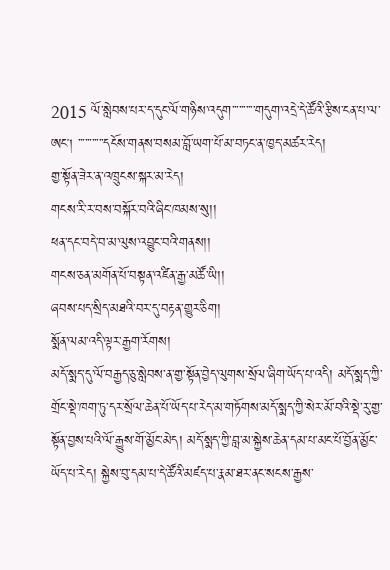2015 ལོ་སླེབས་པར་ད་དུང་ལོ་གཉིས་འདུག་་་་་་་་་་གདུག་འདྲེ་དེ་ཚོའི་རྩིས་ངན་པ་ལ་ཨང། ་་་་་་་་་་་དངོས་གནས་བསམ་བློ་ཡག་པོ་མ་བཏང་ན་ཁྱད་མཚར་རེད།
གྱ་སྟོན་ཟེར་ན་འཁྲུངས་སྐར་མ་རེད།
གངས་རི་ར་བས་བསྐོར་བའི་ཞིང་ཁམས་སུ།།
ཕན་དང་བདེ་བ་མ་ལུས་འབྱུང་བའི་གནས།།
གངས་ཅན་མགོན་པོ་བསྟན་འཛིན་རྒྱ་མཚོ་ཡི།།
ཞབས་པད་སྲིད་མཐའི་བར་དུ་བརྟན་གྱུར་ཅིག།
སྨོན་ལམ་འདི་ལྟར་རྒྱག་རོགས།
མདོ་སྨད་དུ་ལོ་བརྒྱད་ཅུ་སླེབས་ན་གྱ་སྟོན་བྱེད་ལུགས་སྲོལ་ཞིག་ཡོད་པ་འདི། མདོ་སྨད་ཀྱི་གྲོང་སྡེ་ཁག་ཏུ་དར་སྲོལ་ཆེན་པོ་ཡོད་པ་རེད་མ་གཏོགས་མདོ་སྨད་ཀྱི་སེར་མོ་བའི་སྡེ་རུ་གྱ་སྟོན་བྱས་པའི་ལོ་རྒྱུས་གོ་མྱོང་མེད། མདོ་སྨད་ཀྱི་བླ་མ་སྐྱེས་ཆེན་དམ་པ་མང་པོ་བྱོན་མྱོང་ཡོད་པ་རེད། སྐྱེས་བུ་དམ་པ་དེ་ཚོའི་མཛད་པ་རྣམ་ཐར་ནང་སངས་རྒྱས་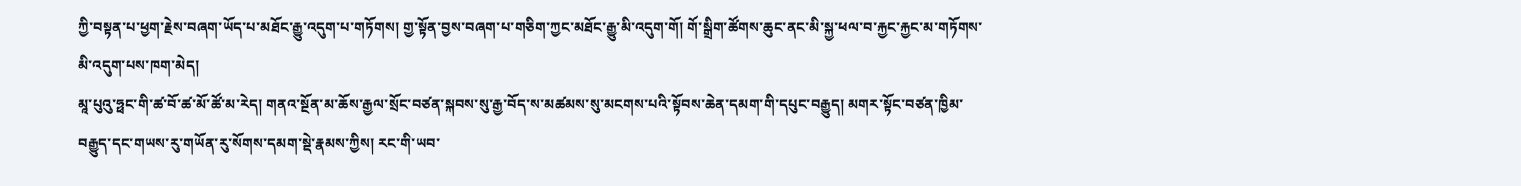ཀྱི་བསྟན་པ་ཕྱག་རྗེས་བཞག་ཡོད་པ་མཐོང་རྒྱུ་འདུག་པ་གཏོགས། གྱ་སྟོན་བྱས་བཞག་པ་གཅིག་ཀྱང་མཐོང་རྒྱུ་མི་འདུག་གོ། གོ་སྒྲིག་ཚོགས་ཆུང་ནང་མི་སྐྱ་ཕལ་བ་རྐྱང་རྐྱང་མ་གཏོགས་མི་འདུག་པས་ཁག་མེད།
མཱ་པུའུ་ཧྥང་གི་ཚ་བོ་ཚ་མོ་ཚོ་མ་རེད། གནའ་སྔོན་མ་ཆོས་རྒྱལ་སྲོང་བཙན་སྐབས་སུ་རྒྱ་བོད་ས་མཚམས་སུ་མངགས་པའི་སྟོབས་ཆེན་དམག་གི་དཔུང་བརྒྱུད། མགར་སྟོང་བཙན་ཁྱིམ་བརྒྱུད་དང་གཡས་རུ་གཡོན་རུ་སོགས་དམག་སྡེ་རྣམས་ཀྱིས། རང་གི་ཡབ་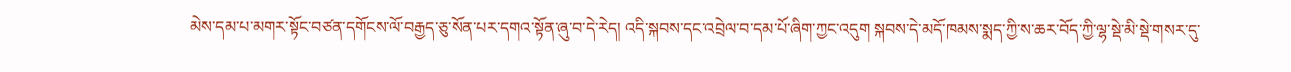མེས་དམ་པ་མགར་སྟོང་བཙན་དགོངས་ལོ་བརྒྱད་ཅུ་སོན་པར་དགའ་སྟོན་ཞུ་བ་དེ་རེད། འདི་སྐབས་དང་འབྲེལ་བ་དམ་པོ་ཞིག་ཀྱང་འདུག སྐབས་དེ་མདོ་ཁམས་སྨད་ཀྱི་ས་ཆར་བོད་ཀྱི་ལྷ་སྡེ་མི་སྡེ་གསར་དུ་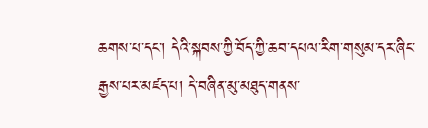ཆགས་པ་དང་། དེའི་སྐབས་ཀྱི་བོད་ཀྱི་ཆབ་དཔལ་རིག་གསུམ་དར་ཞིང་རྒྱས་པར་མཛད་པ། དེ་བཞིན་མུ་མཐུད་གནས་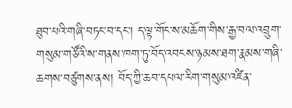ཐུབ་པའི་གཞི་བཏང་བ་དང་། ད་ལྟ་གོང་ས་མཆོག་གིས་རྒྱ་བལ་འབྲུག་གསུམ་གཙོའི་ས་གནས་ཁག་ཏུ་བོད་འབངས་ཉམས་ཐག་རྣམས་གཞི་ཆགས་བཙུགས་ནས། བོད་ཀྱི་ཆབ་དཔལ་རིག་གསུམ་འཛིན་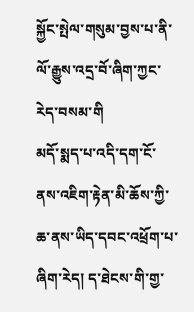སྐྱོང་སྤེལ་གསུམ་བྱས་པ་ནི་ལོ་རྒྱུས་འདྲ་བོ་ཞིག་ཀྱང་རེད་བསམ་གི
མདོ་སྨད་པ་འདི་དག་ངོ་ནས་འཇིག་རྟེན་མི་ཆོས་ཀྱི་ཆ་ནས་ཡིད་དབང་འཕྲོག་པ་ཞིག་རེད། ད་ཐེངས་གི་གྱ་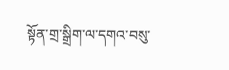སྟོན་གྲ་སྒྲིག་ལ་དགའ་བསུ་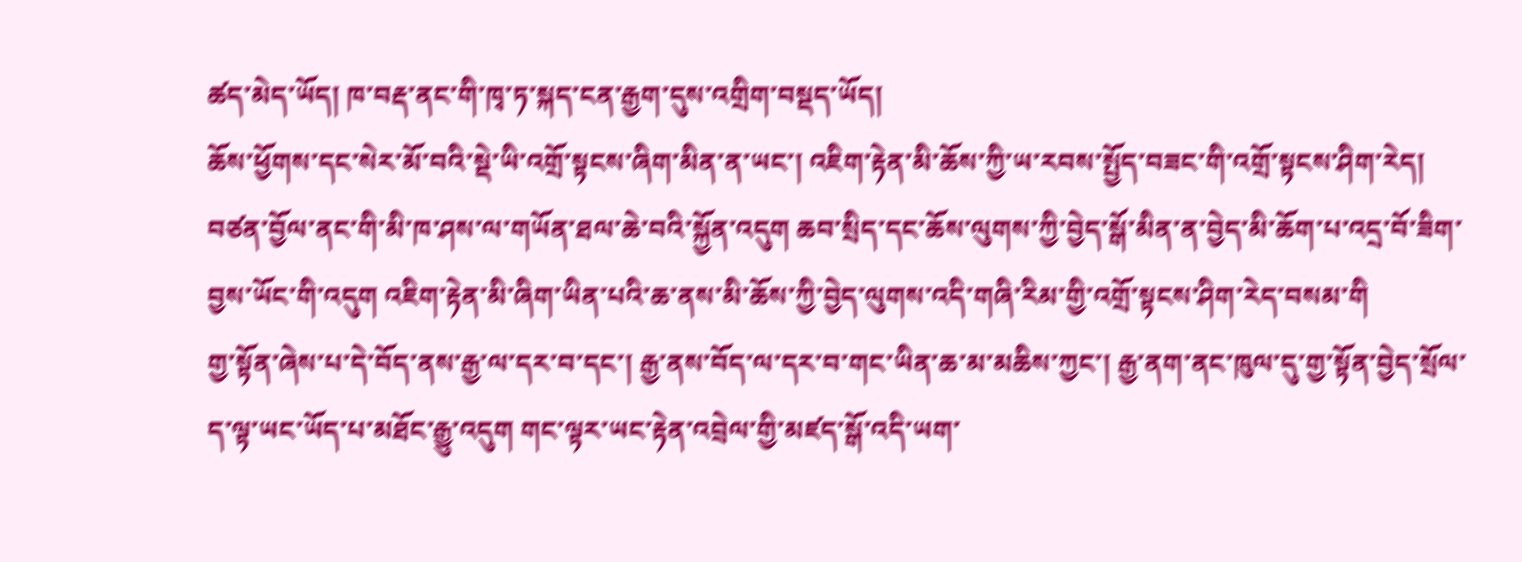ཚད་མེད་ཡོད། ཁ་བརྡ་ནང་གི་ཁྭ་ཏ་སྐད་ངན་རྒྱག་དུས་འགྲིག་བསྡད་ཡོད།
ཆོས་ཕྱོགས་དང་སེར་མོ་བའི་སྡེ་ཡི་འགྲོ་སྟངས་ཞིག་མིན་ན་ཡང་། འཇིག་རྟེན་མི་ཆོས་ཀྱི་ཡ་རབས་སྤྱོད་བཟང་གི་འགྲོ་སྟངས་ཤིག་རེད། བཙན་བྱོལ་ནང་གི་མི་ཁ་ཤས་ལ་གཡོན་ཐལ་ཆེ་བའི་སྐྱོན་འདུག ཆབ་སྲིད་དང་ཆོས་ལུགས་ཀྱི་བྱེད་སྒོ་མིན་ན་བྱེད་མི་ཆོག་པ་འདྲ་བོ་ཟིག་བྱས་ཡོང་གི་འདུག འཇིག་རྟེན་མི་ཞིག་ཡིན་པའི་ཆ་ནས་མི་ཆོས་ཀྱི་བྱེད་ལུགས་འདི་གཞི་རིམ་གྱི་འགྲོ་སྟངས་ཤིག་རེད་བསམ་གི
གྱ་སྟོན་ཞེས་པ་དེ་བོད་ནས་རྒྱ་ལ་དར་བ་དང་། རྒྱ་ནས་བོད་ལ་དར་བ་གང་ཡིན་ཆ་མ་མཆིས་ཀྱང་། རྒྱ་ནག་ནང་ཁུལ་དུ་གྱ་སྟོན་བྱེད་སྲོལ་ད་ལྟ་ཡང་ཡོད་པ་མཐོང་རྒྱུ་འདུག གང་ལྟར་ཡང་རྟེན་འབྲེལ་གྱི་མཛད་སྒོ་འདི་ཡག་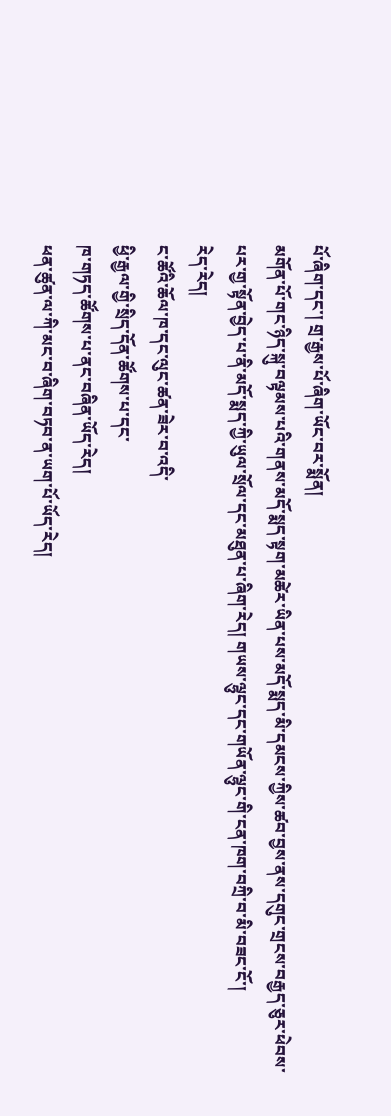པོ་ཞིག་དང་། གྲ་རྒྱས་པོ་ཞིག་ཡོང་བར་སྨོན།
མགོན་པོ་གང་ཉིད་སྐུ་བལྟམས་པའི་གནས་མདོ་སྨད་སྟག་མཚེར་ཡིན་པས་མདོ་སྨད་མི་དམངས་ཀྱིས་ཚབ་བྱས་ནས་དགུང་གྲངས་བརྒྱད་ཅུར་ཕེབས་པར་གྱ་སྟོན་བྱེད་པ་ནི་མདོ་སྨད་ཀྱི་ཡུལ་སྲོལ་དང་མཐུན་པ་ཞིག་རེད། གཡས་ལྷུང་དང་གཡོན་ལྷུང་གི་ངན་ཁག་བཀྲི་བ་མི་བཟང་ངོ་།
རེད་རེད།
ང་ཚོའི་ཆོལ་ཁ་དང་ལུང་ཚན་ཟེར་བ་འདི་
ཕྱི་རྒྱལ་གྱི་སྲིད་དོན་ཚོགས་པ་དང་
ཁ་གཏད་ཚོགས་པ་ནང་བཞིན་ཡོད་རེད།
ཕན་ཚུན་ལ་ཀི་མང་བ་ཞིག་བཏབ་ན་ཡག་པོ་ཡོད་རེད།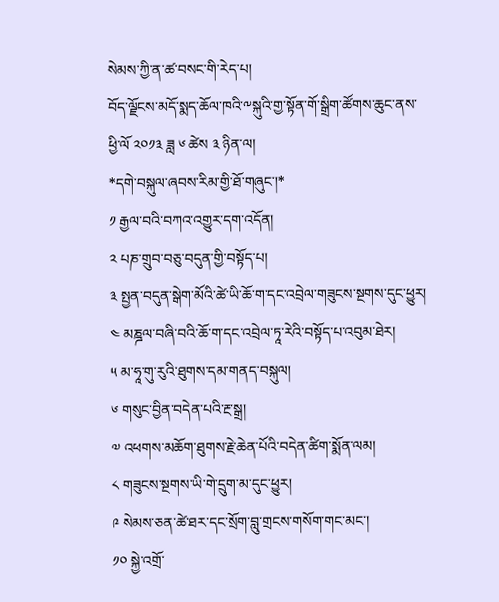སེམས་ཀྱི་ན་ཚ་བསང་གི་རེད་པ།
བོད་ལྗོངས་མདོ་སྨད་ཆོལ་ཁའི་༸སྐུའི་གྱ་སྟོན་གོ་སྒྲིག་ཚོགས་ཆུང་ནས་ཕྱི་ལོ ༢༠༡༣ ཟླ ༦ ཚེས ༣ ཉིན་ལ།
*དགེ་བསྐུལ་ཞབས་རིམ་གྱི་ཐོ་གཞུང་།*
༡ རྒྱལ་བའི་བཀའ་འགྱུར་དག་འདོན།
༢ པཎ་གྲུབ་བཅུ་བདུན་གྱི་བསྟོད་པ།
༣ སྤྱན་བདུན་སྒེག་མོའི་ཚེ་ཡི་ཆོ་ག་དང་འབྲེལ་གཟུངས་སྔགས་དུང་ཕྱུར།
༤ མཎྜལ་བཞི་བའི་ཆོ་ག་དང་འབྲེལ་ཏཱ་རེའི་བསྟོད་པ་འབུམ་ཐེར།
༥ མ་ཧཱ་གུ་རུའི་ཐུགས་དམ་གནད་བསྐུལ།
༦ གསུང་བྱིན་བདེན་པའི་རྔ་སྒྲ།
༧ འཕགས་མཆོག་ཐུགས་རྗེ་ཆེན་པོའི་བདེན་ཚིག་སྨོན་ལམ།
༨ གཟུངས་སྔགས་ཡི་གེ་དྲུག་མ་དུང་ཕྱུར།
༩ སེམས་ཅན་ཚེ་ཐར་དང་སྲོག་བླུ་གྲངས་གསོག་གང་མང་།
༡༠ སྐྱེ་འགྲོ་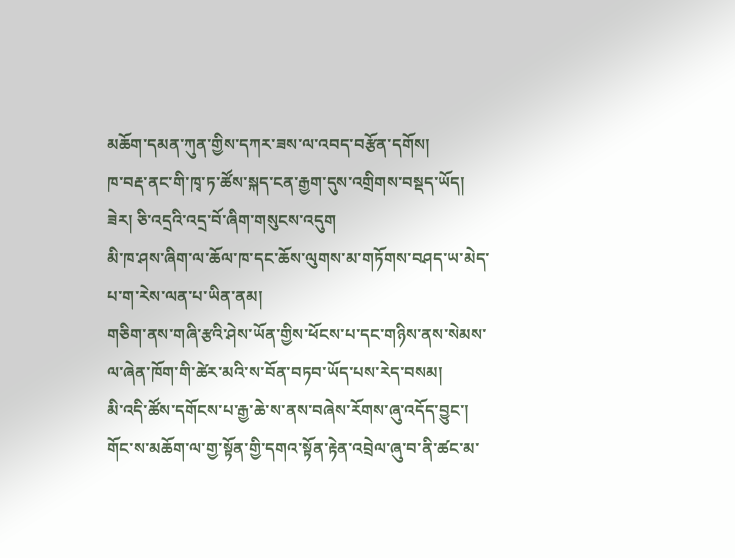མཆོག་དམན་ཀུན་གྱིས་དཀར་ཟས་ལ་འབད་བརྩོན་དགོས།
ཁ་བརྡ་ནང་གི་ཁྭ་ཏ་ཚོས་སྐད་ངན་རྒྱག་དུས་འགྲིགས་བསྡད་ཡོད། ཟེར། ཅི་འདྲའི་འདྲ་བོ་ཞིག་གསུངས་འདུག
མི་ཁ་ཤས་ཞིག་ལ་ཆོལ་ཁ་དང་ཆོས་ལུགས་མ་གཏོགས་བཤད་ཡ་མེད་པ་ག་རེས་ལན་པ་ཡིན་ནམ།
གཅིག་ནས་གཞི་རྩའི་ཤེས་ཡོན་གྱིས་ཕོངས་པ་དང་གཉིས་ནས་སེམས་ལ་ཞེན་ཁོག་གི་ཚེར་མའི་ས་བོན་བཏབ་ཡོད་པས་རེད་བསམ།
མི་འདི་ཚོས་དགོངས་པ་རྒྱ་ཆེ་ས་ནས་བཞེས་རོགས་ཞུ་འདོད་བྱུང་།
གོང་ས་མཆོག་ལ་གྱ་སྟོན་གྱི་དགའ་སྟོན་རྟེན་འབྲེལ་ཞུ་བ་ནི་ཚང་མ་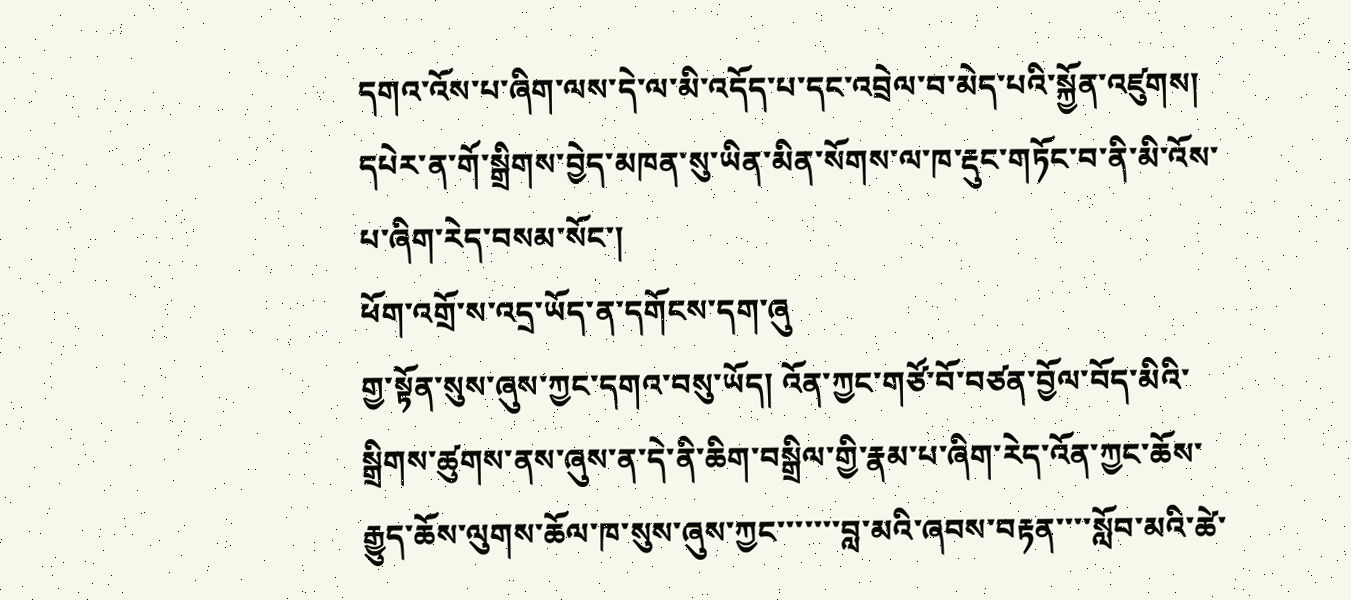དགའ་འོས་པ་ཞིག་ལས་དེ་ལ་མི་འདོད་པ་དང་འབྲེལ་བ་མེད་པའི་སྐྱོན་འཛུགས། དཔེར་ན་གོ་སྒྲིགས་བྱེད་མཁན་སུ་ཡིན་མིན་སོགས་ལ་ཁ་རྡུང་གཏོང་བ་ནི་མི་འོས་པ་ཞིག་རེད་བསམ་སོང་།
ཕོག་འགྲོ་ས་འདྲ་ཡོད་ན་དགོངས་དག་ཞུ
གྱ་སྟོན་སུས་ཞུས་ཀྱང་དགའ་བསུ་ཡོད། འོན་ཀྱང་གཙོ་བོ་བཙན་བྱོལ་བོད་མིའི་སྒྲིགས་ཚུགས་ནས་ཞུས་ན་དེ་ནི་ཆིག་བསྒྲིལ་གྱི་རྣམ་པ་ཞིག་རེད་འོན་ཀྱང་ཆོས་རྒྱུད་ཆོས་ལུགས་ཆོལ་ཁ་སུས་ཞུས་ཀྱང་་་་་་་བླ་མའི་ཞབས་བརྟན་་་་སློབ་མའི་ཚེ་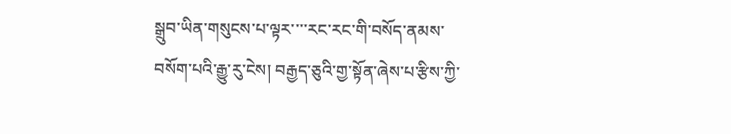སྒྲུབ་ཡིན་གསུངས་པ་ལྟར་་་་རང་རང་གི་བསོད་ནམས་བསོག་པའི་རྒྱུ་རུ་ངེས། བརྒྱད་ཅུའི་གྱ་སྟོན་ཞེས་པ་རྩིས་ཀྱི་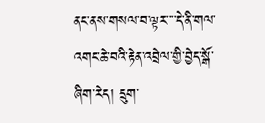ནང་ནས་གསལ་བ་ལྟར་་་་དེ་ནི་གལ་འགང་ཆེ་བའི་རྟེན་འབྲེལ་གྱི་བྱེད་སྒོ་ཞིག་རེད། དྲུག་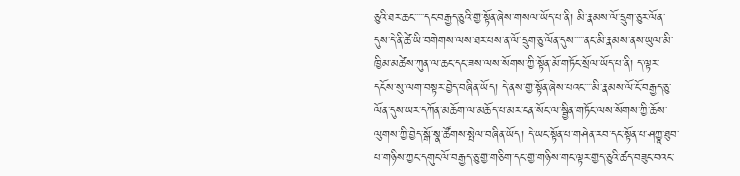ཅུའི་ཐར་ཆང་་་་་དང་བརྒྱད་ཅུའི་གྱ་སྟོན་ཞེས་གསལ་ཡོད་པ་ནི། མི་རྣམས་ལོ་དྲུག་ཅུར་ལོན་དུས་དེ་ནི་ཚེ་ཡི་བགེགས་ལས་ཐར་པས་ན་ལོ་དྲུག་ཅུ་ལོན་དུས་་་་་ནང་མི་རྣམས་ནས་ཡུལ་མི་ཁྱིམ་མཚེས་ཀུན་ལ་ཆང་དང་ཟས་ལས་སོགས་ཀྱི་སྟོན་མོ་གཏོང་སྲོལ་ཡོད་པ་ནི། ད་ལྟར་དངོས་སུ་ལག་བསྟར་བྱེད་བཞིན་ཡོད། དེ་ནས་གྱ་སྟོན་ཞེས་པའང་་་་མི་རྣམས་ལོ་ངོ་བརྒྱད་ཅུ་ལོན་དུས་ཡར་དཀོན་མཆོག་ལ་མཆོད་པ་མར་ངན་སོང་ལ་སྦྱིན་གཏོང་ལས་སོགས་ཀྱི་ཆོས་ལུགས་ཀྱི་བྱེད་སྒོ་སྣ་ཚོགས་སྤེལ་བཞིན་ཡོད། དེ་ཡང་སྟོན་པ་གཤེན་རབ་དང་སྟོན་པ་ཤཀྱཱ་ཐུབ་པ་གཉིས་ཀྱང་དགུང་ལོ་བརྒྱད་ཅུ་གྱ་གཅིག་དང་གྱ་གཉིས་གང་ལྟར་གྱད་ཅུའི་ཚད་བཟུང་བའང་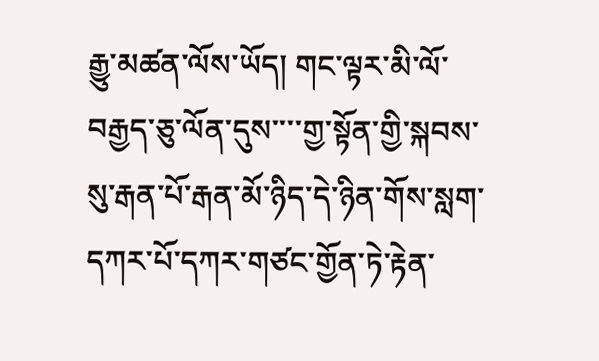རྒྱུ་མཚན་ལོས་ཡོད། གང་ལྟར་མི་ལོ་བརྒྱད་ཅུ་ལོན་དུས་་་་གྱ་སྟོན་གྱི་སྐབས་སུ་རྒན་པོ་རྒན་མོ་ཉིད་དེ་ཉིན་གོས་སླག་དཀར་པོ་དཀར་གཙང་གྱོན་ཏེ་རྟེན་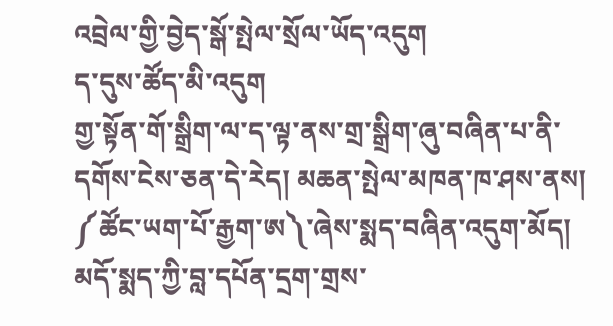འབྲེལ་གྱི་བྱེད་སྒོ་སྤེལ་སྲོལ་ཡོད་འདུག
ད་དུས་ཚོད་མི་འདུག
གྱ་སྟོན་གོ་སྒྲིག་ལ་ད་ལྟ་ནས་གྲ་སྒྲིག་ཞུ་བཞིན་པ་ནི་དགོས་ངེས་ཅན་དེ་རེད། མཆན་སྤེལ་མཁན་ཁ་ཤས་ནས། ༼ཚོང་ཡག་པོ་རྒྱག་ཨ༽་ཞེས་སྨད་བཞིན་འདུག་མོད། མདོ་སྨད་ཀྱི་བླ་དཔོན་དྲག་གྲས་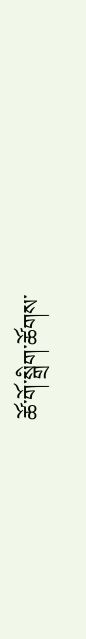ཚོ་གོ་སྒྲིག་ཚོགས་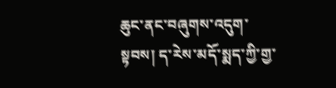ཆུང་ནང་བཞུགས་འདུག་སྟབས། ད་རེས་མདོ་སྨད་ཀྱི་གྱ་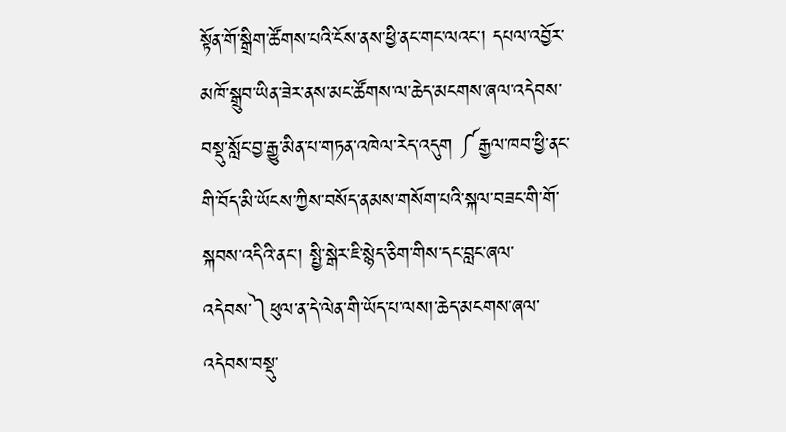སྟོན་གོ་སྒྲིག་ཚོགས་པའི་ངོས་ནས་ཕྱི་ནང་གང་ལའང་། དཔལ་འབྱོར་མཁོ་སྒྲུབ་ཡིན་ཟེར་ནས་མང་ཚོགས་ལ་ཆེད་མངགས་ཞལ་འདེབས་བསྡུ་སློང་བྱ་རྒྱུ་མིན་པ་གཏན་འཁེལ་རེད་འདུག ༼རྒྱལ་ཁབ་ཕྱི་ནང་གི་བོད་མི་ཡོངས་ཀྱིས་བསོད་ནམས་གསོག་པའི་སྐལ་བཟང་གི་གོ་སྐབས་འདིའི་ནང་། སྤྱི་སྒེར་ཇི་སྙེད་ཅིག་གིས་དང་བླང་ཞལ་འདེབས་༽ཕུལ་ན་དེ་ལེན་གི་ཡོད་པ་ལས།་ཆེད་མངགས་ཞལ་འདེབས་བསྡུ་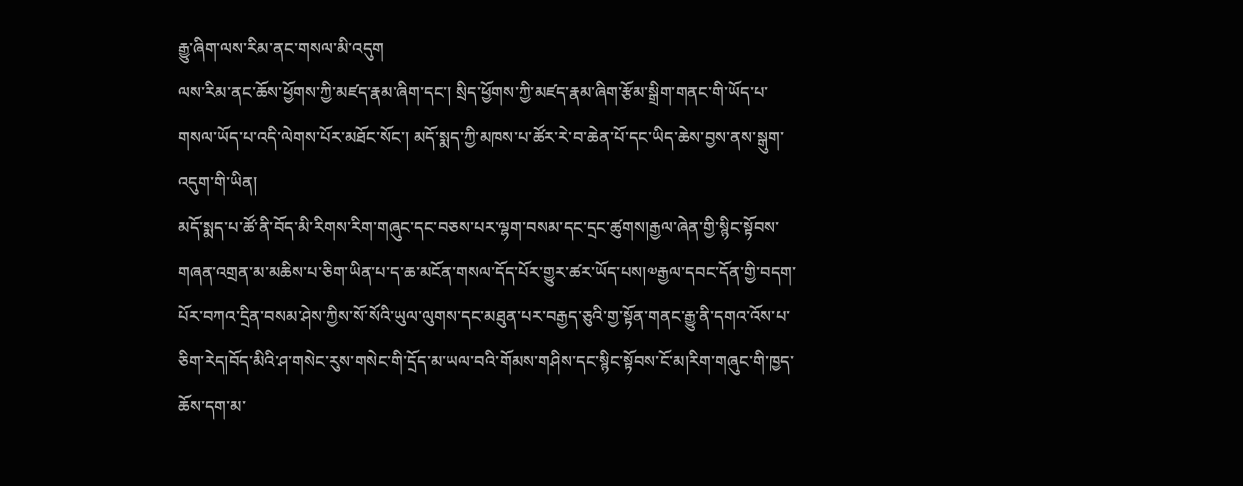རྒྱུ་ཞིག་ལས་རིམ་ནང་གསལ་མི་འདུག
ལས་རིམ་ནང་ཆོས་ཕྱོགས་ཀྱི་མཛད་རྣམ་ཞིག་དང་། སྲིད་ཕྱོགས་ཀྱི་མཛད་རྣམ་ཞིག་རྩོམ་སྒྲིག་གནང་གི་ཡོད་པ་གསལ་ཡོད་པ་འདི་ལེགས་པོར་མཐོང་སོང་། མདོ་སྨད་ཀྱི་མཁས་པ་ཚོར་རེ་བ་ཆེན་པོ་དང་ཡིད་ཆེས་བྱས་ནས་སྒུག་འདུག་གི་ཡིན།
མདོ་སྨད་པ་ཚོ་ནི་བོད་མི་རིགས་རིག་གཞུང་དང་བཅས་པར་ལྷག་བསམ་དང་དྲང་ཚུགས།རྒྱལ་ཞེན་གྱི་སྙིང་སྟོབས་གཞན་འགྲན་མ་མཆིས་པ་ཅིག་ཡིན་པ་ད་ཆ་མངོན་གསལ་དོད་པོར་གྱུར་ཚར་ཡོད་པས།༧རྒྱལ་དབང་དོན་གྱི་བདག་པོར་བཀའ་དྲིན་བསམ་ཤེས་ཀྱིས་སོ་སོའི་ཡུལ་ལུགས་དང་མཐུན་པར་བརྒྱད་ཅུའི་གྱ་སྟོན་གནང་རྒྱུ་ནི་དགའ་འོས་པ་ཅིག་རེད།བོད་མིའི་ཤ་གསེང་རུས་གསེང་གི་དྲོད་མ་ཡལ་བའི་གོམས་གཤིས་དང་སྙིང་སྟོབས་ངོ་མ།རིག་གཞུང་གི་ཁྱད་ཆོས་དག་མ་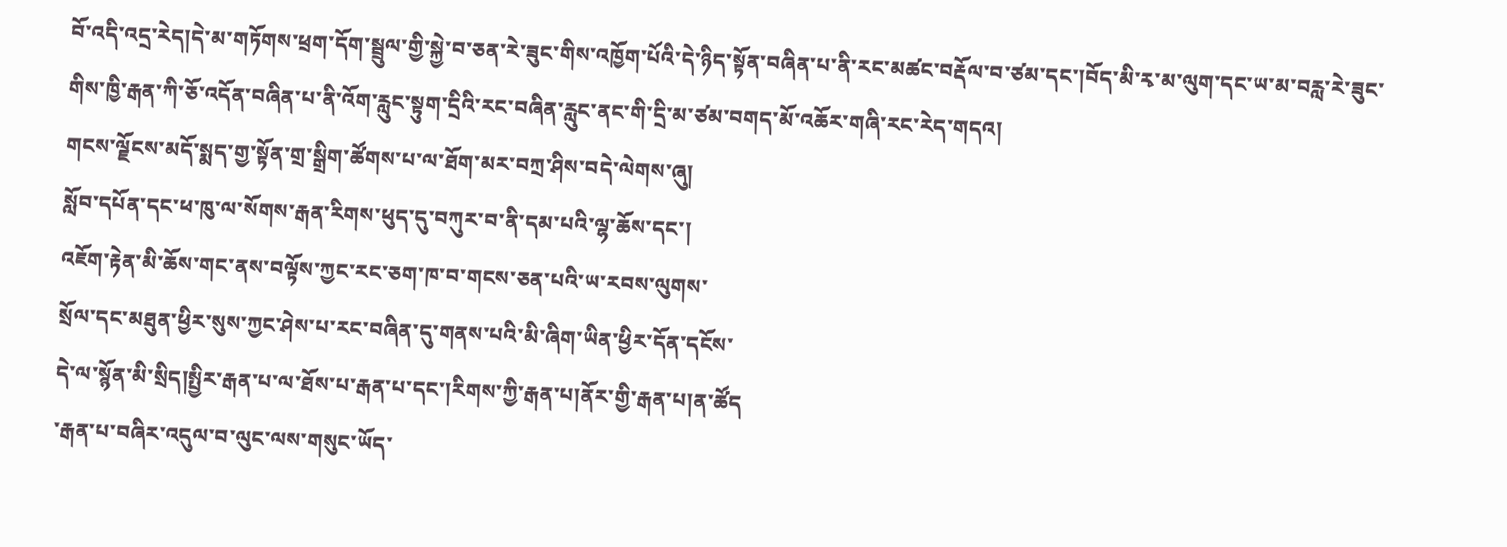བོ་འདི་འདྲ་རེད།དེ་མ་གཏོགས་ཕྲག་དོག་སྦྲུལ་གྱི་སྐྱེ་བ་ཅན་རེ་ཟུང་གིས་འཁྱོག་པོའི་དེ་ཉིད་སྟོན་བཞིན་པ་ནི་རང་མཚང་བརྡོལ་བ་ཙམ་དང་།བོད་མི་རྭ་མ་ལུག་དང་ཡ་མ་བརླ་རེ་ཟུང་གིས་ཁྱི་རྒན་ཀི་ཅོ་འདོན་བཞིན་པ་ནི་འོག་རླུང་སྟུག་དྲིའི་རང་བཞིན་རླུང་ནང་གི་དྲི་མ་ཙམ་བགད་མོ་འཆོར་གཞི་རང་རེད་གདའ།
གངས་ལྗོངས་མདོ་སྨད་གྱ་སྟོན་གྲ་སྒྲིག་ཚོགས་པ་ལ་ཐོག་མར་བཀྲ་ཤིས་བདེ་ལེགས་ཞུ།
སློབ་དཔོན་དང་ཕ་ཁུ་ལ་སོགས་རྒན་རིགས་ཕུད་དུ་བཀུར་བ་ནི་དམ་པའི་ལྷ་ཆོས་དང་།
འཇོག་རྟེན་མི་ཆོས་གང་ནས་བལྟོས་ཀྱང་རང་ཅག་ཁ་བ་གངས་ཅན་པའི་ཡ་རབས་ལུགས་
སྲོལ་དང་མཐུན་ཕྱིར་སུས་ཀྱང་ཤེས་པ་རང་བཞིན་དུ་གནས་པའི་མི་ཞིག་ཡིན་ཕྱིར་དོན་དངོས་
དེ་ལ་སྙོན་མི་སྲིད།སྤྱིར་རྒན་པ་ལ་ཐོས་པ་རྒན་པ་དང་།རིགས་ཀྱི་རྒན་པ།ནོར་གྱི་རྒན་པ།ན་ཚོད
་རྒན་པ་བཞིར་འདུལ་བ་ལུང་ལས་གསུང་ཡོད་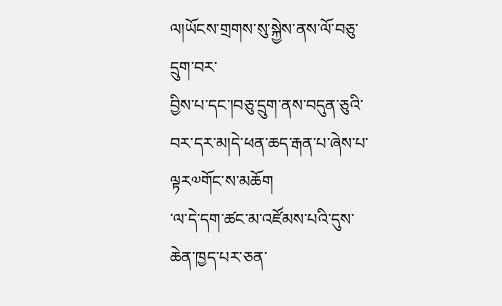ལ།ཡོངས་གྲགས་སུ་སྐྱེས་ནས་ལོ་བཅུ་དྲུག་བར་
བྱིས་པ་དང་།བཅུ་དྲུག་ནས་བདུན་ཅུའི་བར་དར་མ།དེ་ཕན་ཆད་རྒན་པ་ཞེས་པ་ལྟར༧གོང་ས་མཆོག
་ལ་དེ་དག་ཚང་མ་འཛོམས་པའི་དུས་ཆེན་ཁྱད་པར་ཅན་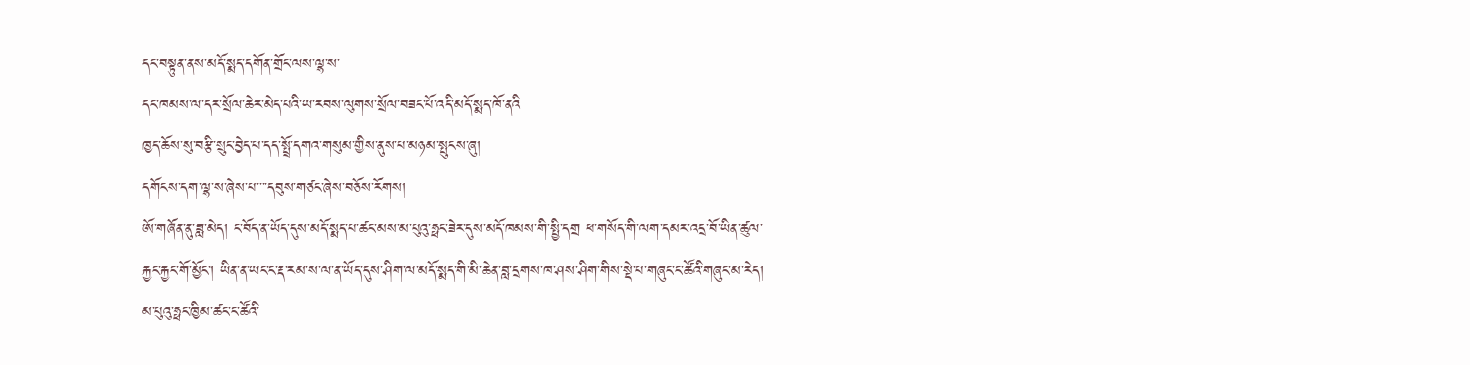དང་བསྟུན་ནས་མདོ་སྨད་དགོན་གྲོང་ལས་ལྷ་ས་
དང་ཁམས་ལ་དར་སྲོལ་ཆེར་མེད་པའི་ཡ་རབས་ལུགས་སྲོལ་བཟང་པོ་འདི་མདོ་སྨད་ཁོ་ནའི
ཁྱད་ཆོས་སུ་བརྩི་སྲུང་བྱེད་པ་དད་སྤྲོ་དགའ་གསུམ་གྱིས་ནུས་པ་མཉམ་སྤུངས་ཞུ།
དགོངས་དག་ལྷ་ས་ཞེས་པ་་་་དབུས་གཙང་ཞེས་བཅོས་རོགས།
ཨོ་གཞོན་ནུ་ཟླ་མེད། ང་བོད་ན་ཡོད་དུས་མདོ་སྨད་པ་ཚང་མས་མ་པུའུ་ཧྥང་ཟེར་དུས་མདོ་ཁམས་གི་སྤྱི་དགྲ ཕ་གསོད་གི་ལག་དམར་འདྲ་བོ་ཡིན་ཚུལ་རྐྱང་རྐྱང་གོ་མྱོང་། ཡིན་ན་ཡང་ང་རྡ་རམ་ས་ལ་ན་ཡོད་དུས་ཤིག་ལ་མདོ་སྨད་གི་མི་ཆེན་བླ་དྲགས་ཁ་ཤས་ཤིག་གིས་སྡེ་པ་གཞུང་ང་ཚོའི་གཞུང་མ་རེད། མ་པུའུ་ཧྥང་ཁྱིམ་ཚང་ང་ཚོའི་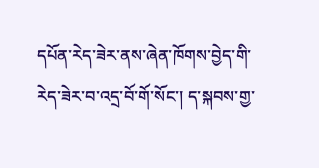དཔོན་རེད་ཟེར་ནས་ཞེན་ཁོགས་བྱེད་གི་རེད་ཟེར་བ་འདྲ་བོ་གོ་སོང་། ད་སྐབས་གྱ་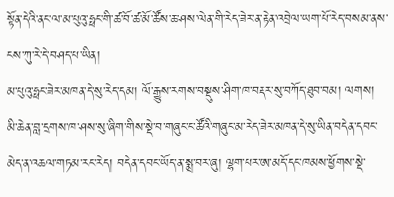སྟོན་དེའི་ནང་ལ་མ་པུའུ་ཧྥང་གི་ཚ་བོ་ཚ་མོ་ཚོས་ཆ་ཤས་ལེན་གི་རེད་ཟེར་ན་རྟེན་འབྲེལ་ཡག་པོ་རེད་བསམ་ནས་ངས་ཀུ་རེ་དེ་བཤད་པ་ཡིན།
མ་པུའུ་ཧྥང་ཟེར་མཁན་དེ་སུ་རེད་དམ། ལོ་རྒྱུས་རགས་བསྡུས་ཤིག་ཁ་བརྡར་སུ་བཀོད་ཐུབ་བམ། ལགས།
མི་ཆེན་བླ་དྲགས་ཁ་ཤས་སུ་ཞིག་གིས་སྡེ་བ་གཞུང་ང་ཚོའི་གཞུང་མ་རེད་ཟེར་མཁན་དེ་སུ་ཡིན་བདེན་དབང་མེད་ན་འཆལ་གཏམ་རང་རེད། བདེན་དབང་ཡོད་ན་སྨྲ་བར་ཞུ། ལྷག་པར་ཨ་མདོ་དང་ཁམས་ཕྱོགས་སྡེ་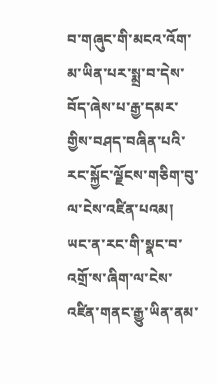བ་གཞུང་གི་མངའ་འོག་མ་ཡིན་པར་སྨྲ་བ་དེས་བོད་ཞེས་པ་རྒྱ་དམར་གྱིས་བཤད་བཞིན་པའི་རང་སྐྱོང་ལྗོངས་གཅིག་བུ་ལ་ངེས་འཛིན་པའམ། ཡང་ན་རང་གི་སྣང་བ་འགྲོ་ས་ཞིག་ལ་ངེས་འཛིན་གནང་རྒྱུ་ཡིན་ནམ་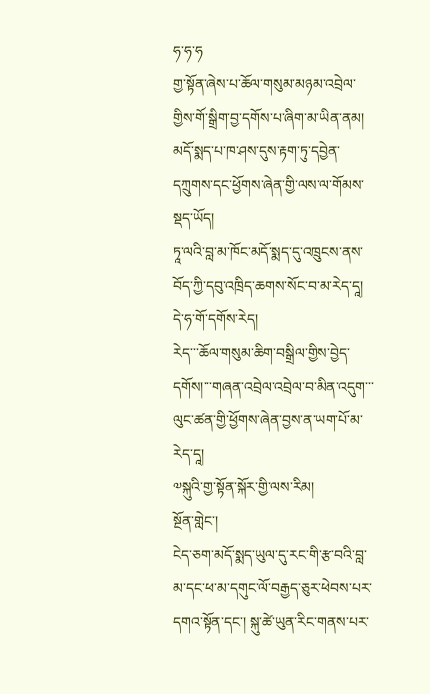ཧ་ཧ་ཧ
གྱ་སྟོན་ཞེས་པ་ཆོལ་གསུམ་མཉམ་འབྲེལ་གྱིས་གོ་སྒྲིག་བྱ་དགོས་པ་ཞིག་མ་ཡིན་ནམ། མདོ་སྨད་པ་ཁ་ཤས་དུས་རྟག་ཏུ་དབྱེན་དཀྲུགས་དང་ཕྱོགས་ཞེན་གྱི་ལས་ལ་གོམས་སྡད་ཡོད།
ཏཱ་ལའི་བླ་མ་ཁོང་མདོ་སྨད་དུ་འཁྲུངས་ནས་བོད་ཀྱི་དབུ་འཁྲིད་ཆགས་སོང་བ་མ་རེད་དཱ། དེ་ཧ་གོ་དགོས་རེད།
རེད་་་ཆོལ་གསུམ་ཆིག་བསྒྲིལ་གྱིས་བྱེད་དགོས།་་་གཞན་འབྲེལ་འབྲེལ་བ་མིན་འདུག་་་ལུང་ཚན་གྱི་ཕྱོགས་ཞེན་བྱས་ན་ཡག་པོ་མ་རེད་དཱ།
༧སྐུའི་གྱ་སྟོན་སྐོར་གྱི་ལས་རིམ།
སྔོན་གླེང་།
ངེད་ཅག་མདོ་སྨད་ཡུལ་དུ་རང་གི་རྩ་བའི་བླ་མ་དང་ཕ་མ་དགུང་ལོ་བརྒྱད་ཅུར་ཕེབས་པར་དགའ་སྟོན་དང་། སྐུ་ཚེ་ཡུན་རིང་གནས་པར་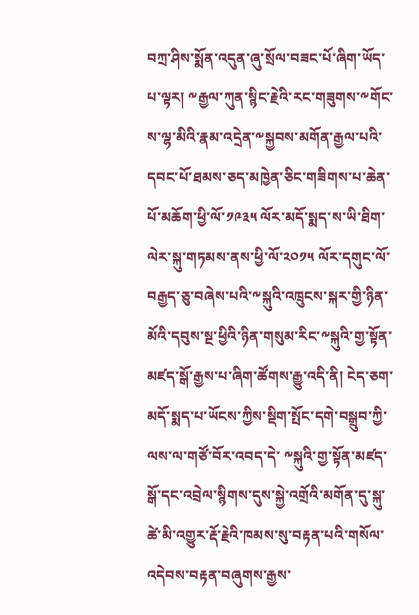བཀྲ་ཤིས་སྨོན་འདུན་ཞུ་སྲོལ་བཟང་པོ་ཞིག་ཡོད་པ་ལྟར། ༸རྒྱལ་ཀུན་སྙིང་རྗེའི་རང་གཟུགས་༸གོང་ས་ལྷ་མིའི་རྣམ་འདྲེན་༸སྐྱབས་མགོན་རྒྱལ་པའི་དབང་པོ་ཐམས་ཅད་མཁྱེན་ཅིང་གཟིགས་པ་ཆེན་པོ་མཆོག་ཕྱི་ལོ་༡༩༣༥ ལོར་མདོ་སྨད་ས་ཡི་ཐིག་ལེར་སྐུ་གཏམས་ནས་ཕྱི་ལོ་༢༠༡༥ ལོར་དགུང་ལོ་བརྒྱད་ཅུ་བཞེས་པའི་༸སྐུའི་འཁྲུངས་སྐར་གྱི་ཉིན་མོའི་དབུས་སྔ་ཕྱིའི་ཉིན་གསུམ་རིང་༸སྐུའི་གྱ་སྟོན་མཛད་སྒོ་རྒྱས་པ་ཞིག་ཚོགས་རྒྱུ་འདི་ནི། ངེད་ཅག་མདོ་སྨད་པ་ཡོངས་ཀྱིས་སྡིག་སྤོང་དགེ་བསྒྲུབ་ཀྱི་ལས་ལ་གཙོ་བོར་འབད་དེ་ ༸སྐུའི་གྱ་སྟོན་མཛད་སྒོ་དང་འབྲེལ་སྙིགས་དུས་སྐྱེ་འགྲོའི་མགོན་དུ་སྐུ་ཚེ་མི་འགྱུར་རྡོ་རྗེའི་ཁམས་སུ་བརྟན་པའི་གསོལ་འདེབས་བརྟན་བཞུགས་རྒྱས་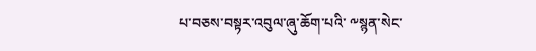པ་བཅས་བསྟར་འབུལ་ཞུ་ཆོག་པའི་ ༸སྙན་སེང་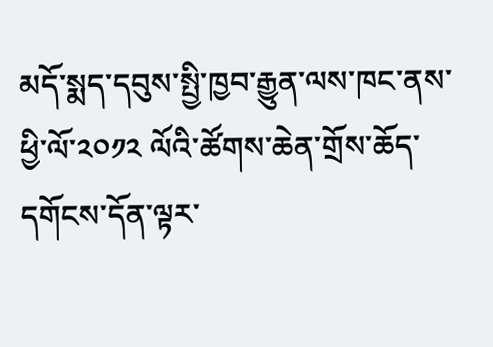མདོ་སྨད་དབུས་སྤྱི་ཁྱབ་རྒྱུན་ལས་ཁང་ནས་ཕྱི་ལོ་༢༠༡༢ ལོའི་ཚོགས་ཆེན་གྲོས་ཆོད་དགོངས་དོན་ལྟར་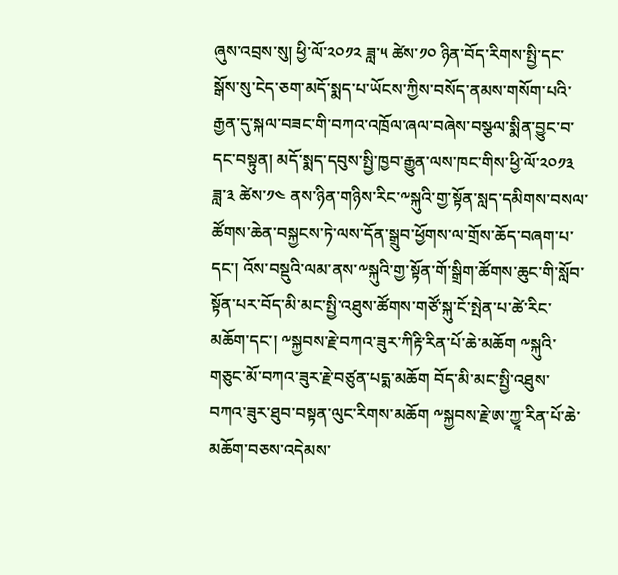ཞུས་འབྲས་སུ། ཕྱི་ལོ་༢༠༡༢ ཟླ་༥ ཚེས་༡༠ ཉིན་བོད་རིགས་སྤྱི་དང་སྒོས་སུ་ངེད་ཅག་མདོ་སྨད་པ་ཡོངས་ཀྱིས་བསོད་ནམས་གསོག་པའི་རྒྱན་དུ་སྐལ་བཟང་གི་བཀའ་འཁྲོལ་ཞལ་བཞེས་བསྩལ་སྨིན་བྱུང་བ་དང་བསྟུན། མདོ་སྨད་དབུས་སྤྱི་ཁྱབ་རྒྱུན་ལས་ཁང་གིས་ཕྱི་ལོ་༢༠༡༣ ཟླ་༣ ཚེས་༡༤ ནས་ཉིན་གཉིས་རིང་༸སྐུའི་གྱ་སྟོན་སླད་དམིགས་བསལ་ཚོགས་ཆེན་བསྐྱངས་ཏེ་ལས་དོན་སྒྲུབ་ཕྱོགས་ལ་གྲོས་ཆོད་བཞག་པ་དང་། འོས་བསྡུའི་ལམ་ནས་༸སྐུའི་གྱ་སྟོན་གོ་སྒྲིག་ཚོགས་ཆུང་གི་སློབ་སྟོན་པར་བོད་མི་མང་སྤྱི་འཐུས་ཚོགས་གཙོ་སྐུ་ངོ་སྤེན་པ་ཚེ་རིང་མཆོག་དང་། ༸སྐྱབས་རྗེ་བཀའ་ཟུར་ཀིརྟི་རིན་པོ་ཆེ་མཆོག ༸སྐུའི་གཅུང་མོ་བཀའ་ཟུར་རྗེ་བཙུན་པདྨ་མཆོག བོད་མི་མང་སྤྱི་འཐུས་བཀའ་ཟུར་ཐུབ་བསྟན་ལུང་རིགས་མཆོག ༸སྐྱབས་རྗེ་ཨ་ཀྱཱ་རིན་པོ་ཆེ་མཆོག་བཅས་འདེམས་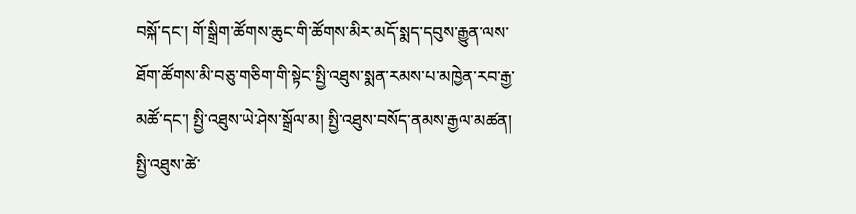བསྐོ་དང་། གོ་སྒྲིག་ཚོགས་ཆུང་གི་ཚོགས་མིར་མདོ་སྨད་དབུས་རྒྱུན་ལས་ཐོག་ཚོགས་མི་བཅུ་གཅིག་གི་སྟེང་སྤྱི་འཐུས་སྨན་རམས་པ་མཁྱེན་རབ་རྒྱ་མཚོ་དང་། སྤྱི་འཐུས་ཡེ་ཤེས་སྒྲོལ་མ། སྤྱི་འཐུས་བསོད་ནམས་རྒྱལ་མཚན། སྤྱི་འཐུས་ཚེ་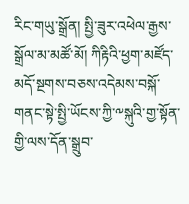རིང་གཡུ་སྒྲོན། སྤྱི་ཟུར་འཕེལ་རྒྱས་སྒྲོལ་མ་མཚོ་མོ། ཀིརྟིའི་ཕྱག་མཛོད་མདོ་སྔགས་བཅས་འདེམས་བསྐོ་གནང་སྟེ་སྤྱི་ཡོངས་ཀྱི་༸སྐུའི་གྱ་སྟོན་གྱི་ལས་དོན་སྒྲུབ་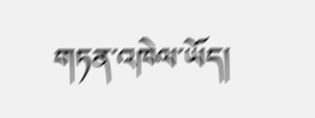གཏན་འཁེལ་ཡོད།